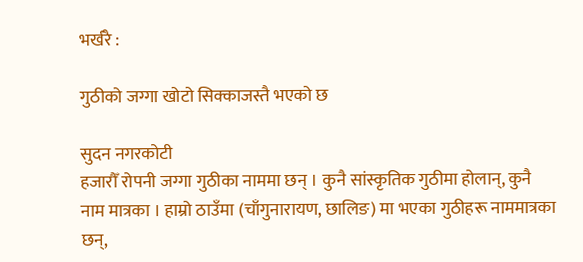भर्खरै :

गुठीको जग्गा खोटो सिक्काजस्तै भएको छ

सुदन नगरकोटी
हजारौँ रोपनी जग्गा गुठीका नाममा छन् । कुनै सांस्कृतिक गुठीमा होलान्, कुनै नाम मात्रका । हाम्रो ठाउँमा (चाँगुनारायण, छालिङ) मा भएका गुठीहरू नाममात्रका छन्,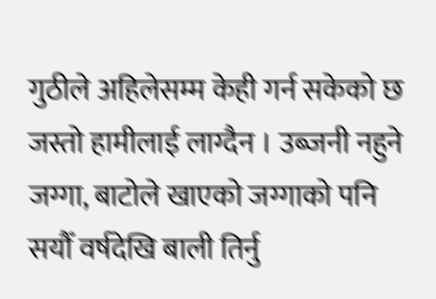गुठीले अहिलेसम्म केही गर्न सकेको छ जस्तो हामीलाई लाग्दैन । उब्जनी नहुने जग्गा, बाटोले खाएको जग्गाको पनि सयौँ वर्षदेखि बाली तिर्नु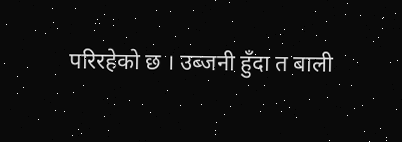परिरहेको छ । उब्जनी हुँदा त बाली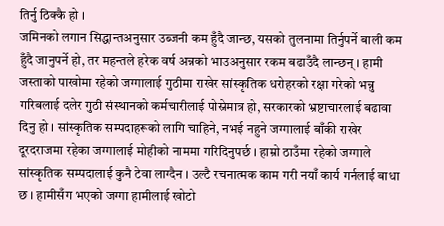तिर्नु ठिक्कै हो ।
जमिनको लगान सिद्धान्तअनुसार उब्जनी कम हुँदै जान्छ, यसको तुलनामा तिर्नुपर्ने बाली कम हुँदै जानुपर्ने हो, तर महन्तले हरेक वर्ष अन्नको भाउअनुसार रकम बढाउँदै लान्छन् । हामी जस्ताको पाखोमा रहेको जग्गालाई गुठीमा राखेर सांस्कृतिक धरोहरको रक्षा गरेको भन्नु गरिबलाई दलेर गुठी संस्थानको कर्मचारीलाई पोस्नेमात्र हो, सरकारको भ्रष्टाचारलाई बढावा दिनु हो । सांस्कृतिक सम्पदाहरूको लागि चाहिने, नभई नहुने जग्गालाई बाँकी राखेर दूरदराजमा रहेका जग्गालाई मोहीको नाममा गरिदिनुपर्छ । हाम्रो ठाउँमा रहेको जग्गाले सांस्कृतिक सम्पदालाई कुनै टेवा लाग्दैन । उल्टै रचनात्मक काम गरी नयाँ कार्य गर्नलाई बाधा छ । हामीसँग भएको जग्गा हामीलाई खोटो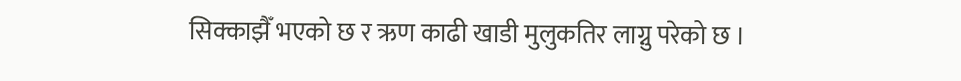सिक्काझैँ भएको छ र ऋण काढी खाडी मुलुकतिर लाग्नु परेको छ ।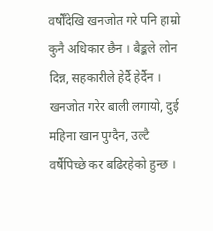वर्षौँदेखि खनजोत गरे पनि हाम्रो कुनै अधिकार छैन । बैङ्कले लोन दिन्न, सहकारीले हेर्दै हेर्दैन । खनजोत गरेर बाली लगायो, दुई महिना खान पुग्दैन, उल्टै वर्षैपिच्छे कर बढिरहेको हुन्छ ।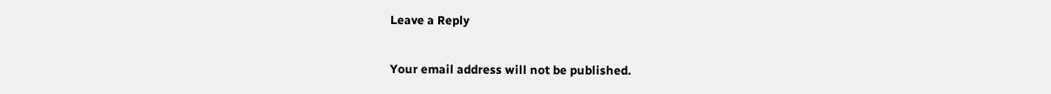Leave a Reply

Your email address will not be published.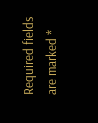Required fields are marked *